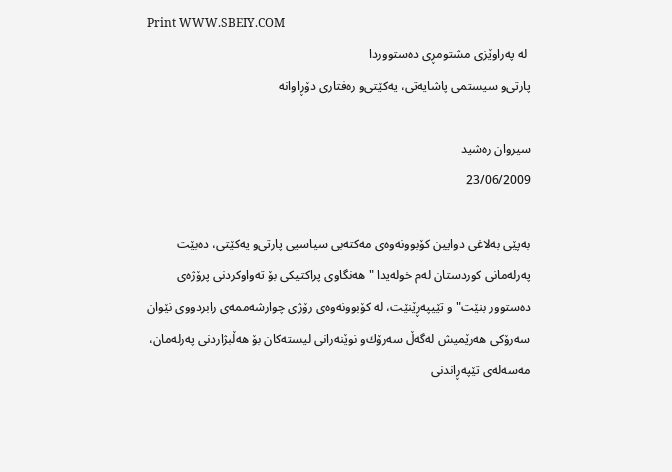Print WWW.SBEIY.COM
 له‌ په‌راوێزی‌ مشتومڕی‌ ده‌ستووردا
پارتی‌‌و سیستمی‌ پاشایه‌تی‌، یه‌كێتی‌‌و ره‌فتاری‌ دۆڕاوانه‌

سیروان ره‌شید
23/06/2009

به‌پێی‌ به‌لاغی‌ دوایین كۆبوونه‌وه‌ی‌ مه‌كته‌بی‌ سیاسیی‌ پارتی‌‌و یه‌كێتی‌، ده‌بێت په‌رله‌مانی‌ كوردستان له‌م خوله‌یدا "هه‌نگاوی‌ پراكتیكی‌ بۆ ته‌واوكردنی‌ پرۆژه‌ی‌ ده‌ستوور بنێت"و تێیپه‌ڕێنێت، له‌ كۆبوونه‌وه‌ی‌ رۆژی‌ چوارشه‌ممه‌ی‌ رابردووی‌ نێوان سه‌رۆكی‌ هه‌رێمیش له‌گه‌ڵ‌ سه‌رۆك‌و نوێنه‌رانی‌ لیسته‌كان بۆ هه‌ڵبژاردنی‌ په‌رله‌مان، مه‌سه‌له‌ی‌ تێپه‌ڕاندنی‌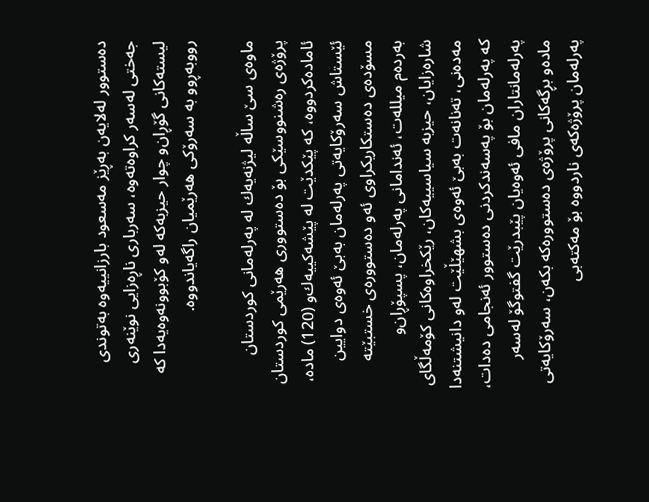ده‌ستوور له‌لایه‌ن به‌ڕێز مه‌سعود بارزانییه‌وه‌ به‌توندی‌ جه‌ختی‌ له‌سه‌ر كراوه‌ته‌وه‌، سه‌رباری‌ ناڕه‌زایی‌ نوێنه‌ری‌ لیسته‌كانی‌ گۆڕان‌و چوار حیزبه‌كه‌ له‌و كۆبوونه‌وه‌یه‌دا كه‌ رووبه‌ڕوو به‌ سه‌رۆكی‌ هه‌رێمیان راگه‌یاندووه‌.

ماوه‌ی‌ سێ‌ ساڵه‌ لیژنه‌یه‌ك له‌ په‌رله‌مانی‌ كوردستان پرۆژه‌ی ره‌شنووسێكی‌ بۆ ده‌ستووری‌ هه‌رێمی‌ كوردستان ئاماده‌كردووه‌، كه‌ پێكدێت له‌ پێشه‌كییه‌ك‌و (120) ماده‌، ئێستاش سه‌رۆكایه‌تی‌ په‌رله‌مان به‌بێ‌ ئه‌وه‌ی‌ دوایین مسۆده‌ی‌ ده‌ستكاریكراوی‌ ئه‌و ده‌ستووره‌ی‌ خستبێته‌ به‌رده‌م میلله‌ت، ئه‌ندامانی‌ په‌رله‌مان، پسپۆڕان‌و شاره‌زایان، حیزبه‌ سیاسییه‌كان، رێكخراوه‌كانی‌ كۆمه‌ڵگای‌ مه‌ده‌نی‌، ته‌نانه‌ت به‌بێ‌ ئه‌وه‌ی‌ بشهێڵێت له‌و دانیشتنه‌دا كه‌ په‌رله‌مان بۆ په‌سه‌ندكردنی‌ ده‌ستوور ئه‌نجامی‌ ده‌دات، په‌رله‌مانتاران مافی‌ ئه‌وه‌یان پێبدرێت گفتوگۆ له‌سه‌ر ماده‌و بڕگه‌كانی‌ پرۆژه‌ی‌ ده‌ستووره‌كه‌ بكه‌ن، سه‌رۆكایه‌تی‌ په‌رله‌مان پرۆژه‌كه‌ی‌ ناردووه‌ بۆ مه‌كته‌بی‌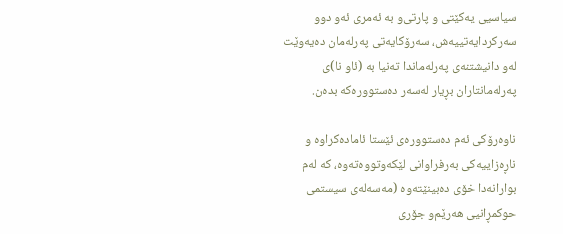سیاسیی‌ یه‌كێتی‌ ‌و پارتی‌‌و به‌ ئه‌مری‌ ئه‌و دوو سه‌ركردایه‌تییه‌ش، سه‌رۆكایه‌تی‌ په‌رله‌مان ده‌یه‌وێت له‌و دانیشتنه‌ی‌ په‌رله‌ماندا ته‌نیا به‌ (ئاو نا)ی‌ په‌رله‌مانتاران بڕیار له‌سه‌ر ده‌ستووره‌كه‌ بده‌ن.

ناوه‌رۆكی‌ ئه‌م ده‌ستووره‌ی‌ ئێستا ئاماده‌كراوه‌ ‌و ناڕه‌زاییه‌كی‌ به‌رفراوانی‌ لێكه‌وتووه‌ته‌وه‌، كه‌ له‌م بوارانه‌دا خۆی ده‌بینێته‌وه‌ (مه‌سه‌له‌ی‌ سیستمی‌ حوكمڕانیی‌ هه‌رێم‌و جۆری‌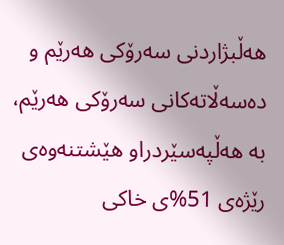هه‌ڵبژاردنی‌ سه‌رۆكی‌ هه‌رێم ‌و ده‌سه‌ڵاته‌كانی‌ سه‌رۆكی‌ هه‌رێم، به‌ هه‌ڵپه‌سێردراو هێشتنه‌وه‌ی‌ رێژه‌ی‌ 51%ی‌ خاكی‌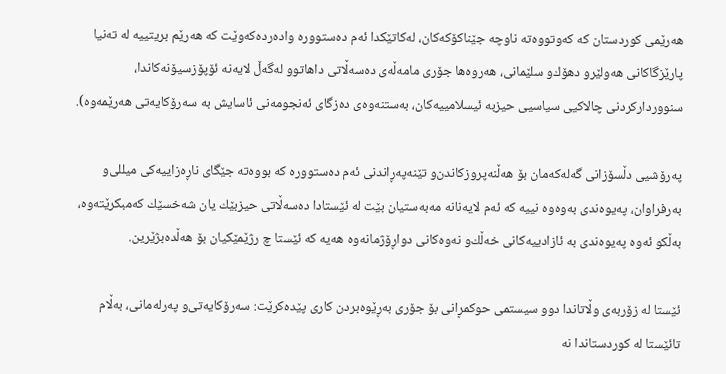هه‌رێمی‌ كوردستان كه‌ كه‌وتووه‌ته‌ ناوچه‌ جێناكۆكه‌كان، له‌كاتێكدا ئه‌م ده‌ستووره‌ واده‌رده‌كه‌وێت كه‌ هه‌رێم بریتییه‌ له‌ ته‌نیا پارێزگاكانی‌ هه‌ولێرو دهۆك‌و سلێمانی‌، هه‌روه‌ها جۆری‌ مامه‌ڵه‌ی‌ ده‌سه‌ڵاتی‌ داهاتوو له‌گه‌ڵ‌ لایه‌نه‌ ئۆپۆزسیۆنه‌كاندا، سنوورداركردنی‌ چالاكیی‌ سیاسیی‌ حیزبه‌ ئیسلامییه‌كان، به‌ستنه‌وه‌ی‌ ده‌زگای‌ ئه‌نجومه‌نی‌ ئاسایش به‌ سه‌رۆكایه‌تی‌ هه‌رێمه‌وه‌).

په‌رۆشیی‌ دڵسۆزانی‌ گه‌له‌كه‌مان بۆ هه‌ڵنه‌پروزكاندن‌و تێنه‌په‌ڕاندنی‌ ئه‌م ده‌ستووره‌ كه‌ بووه‌ته‌ جێگای‌ ناڕه‌زاییه‌كی‌ میللی‌‌و به‌رفراوان، په‌یوه‌ندی‌ به‌وه‌وه‌ نییه‌ كه‌ ئه‌م لایه‌نانه‌ مه‌به‌ستیان بێت له‌ ئێستادا ده‌سه‌ڵاتی‌ حیزبێك یان شه‌خسێك كه‌مبكرێته‌وه‌، به‌ڵكو ئه‌وه‌ په‌یوه‌ندی‌ به‌ ئازادییه‌كانی‌ خه‌ڵك‌و نه‌وه‌كانی‌ دواڕۆژمانه‌وه‌ هه‌یه‌ كه‌ ئێستا چ رژێمێكیان بۆ هه‌ڵده‌بژێرین.

ئێستا له‌ زۆربه‌ی‌ وڵاتاندا دوو سیستمی‌ حوكمڕانی‌ بۆ جۆری‌ به‌ڕێوه‌بردن كاری‌ پێده‌كرێت: سه‌رۆكایه‌تی‌‌و په‌رله‌مانی‌، به‌ڵام تائێستا له‌ كوردستاندا نه‌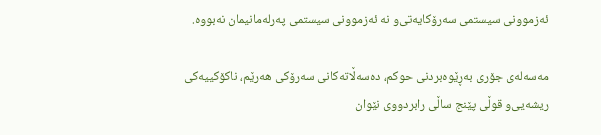ئه‌زموونی‌ سیستمی‌ سه‌رۆكایه‌تی‌‌و نه‌ ئه‌زموونی‌ سیستمی‌ په‌رله‌مانیمان نه‌بووه‌.

مه‌سه‌له‌ی‌ جۆری‌ به‌ڕێوه‌بردنی‌ حوكم، ده‌سه‌ڵاته‌كانی‌ سه‌رۆكی‌ هه‌رێم، ناكۆكییه‌كی‌ ریشه‌یی‌‌و قوڵی‌ پێنج ساڵی‌ رابردووی‌ نێوان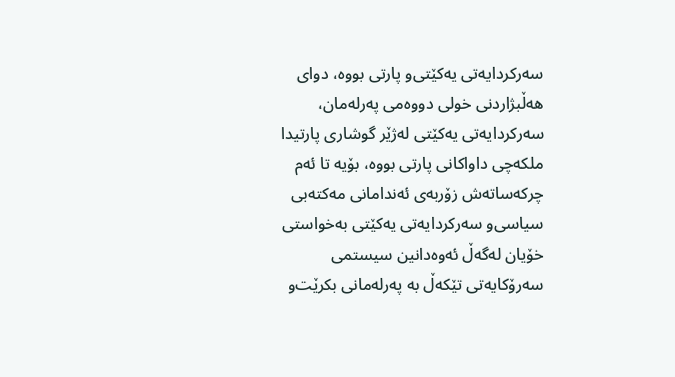سه‌ركردایه‌تی‌ یه‌كێتی‌‌و پارتی‌ بووه‌، دوای‌ هه‌ڵبژاردنی‌ خولی‌ دووه‌می‌ په‌رله‌مان، سه‌ركردایه‌تی‌ یه‌كێتی‌ له‌ژێر گوشاری‌ پارتیدا ملكه‌چی‌ داواكانی‌ پارتی‌ بووه‌، بۆیه‌ تا ئه‌م چركه‌ساته‌ش زۆربه‌ی‌ ئه‌ندامانی‌ مه‌كته‌بی‌ سیاسی‌‌و سه‌ركردایه‌تی‌ یه‌كێتی‌ به‌خواستی‌ خۆیان له‌گه‌ڵ‌ ئه‌وه‌دانین سیستمی‌ سه‌رۆكایه‌تی‌ تێكه‌ڵ‌ به‌ په‌رله‌مانی‌ بكرێت‌و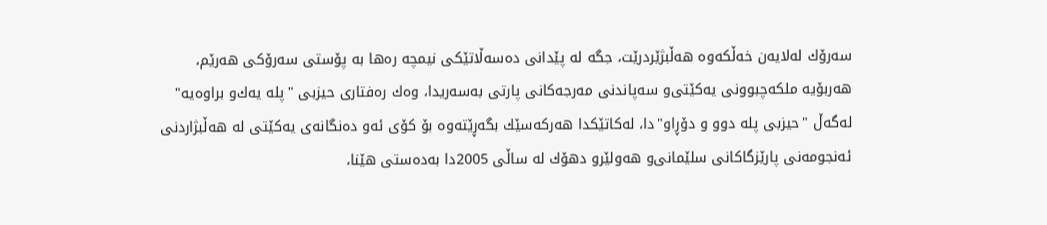سه‌رۆك له‌لایه‌ن خه‌ڵكه‌وه‌ هه‌ڵبژێردرێت، جگه‌ له‌ پێدانی‌ ده‌سه‌ڵاتێكی‌ نیمچه‌ ره‌ها به‌ پۆستی‌ سه‌رۆكی‌ هه‌رێم، هه‌ربۆیه‌ ملكه‌چبوونی‌ یه‌كێتی‌‌و سه‌پاندنی‌ مه‌رجه‌كانی‌ پارتی‌ به‌سه‌ریدا، وه‌ك ره‌فتاری‌ حیزبی‌ "پله‌ یه‌ك‌و براوه‌یه‌" له‌گه‌ڵ‌ "حیزبی‌ پله‌ دوو و دۆڕاو"دا، له‌كاتێكدا هه‌ركه‌سێك بگه‌ڕێته‌وه‌ بۆ كۆی‌ ئه‌و ده‌نگانه‌ی‌ یه‌كێتی‌ له‌ هه‌ڵبژاردنی‌ ئه‌نجومه‌نی‌ پارێزگاكانی‌ سلێمانی‌‌و هه‌ولێرو دهۆك له‌ ساڵی‌ 2005دا به‌ده‌ستی‌ هێنا،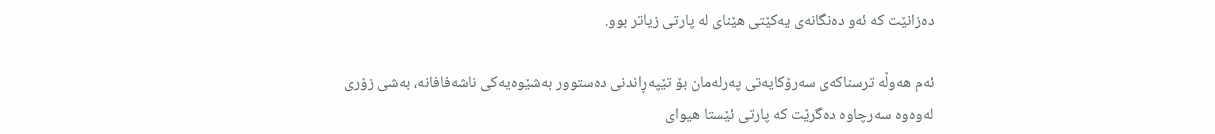ده‌زانێت كه‌ ئه‌و ده‌نگانه‌ی‌ یه‌كێتی‌ هێنای‌ له‌ پارتی‌ زیاتر بوو.

ئه‌م هه‌وڵه‌ ترسناكه‌ی‌ سه‌رۆكایه‌تی‌ په‌رله‌مان بۆ تێپه‌ڕاندنی‌ ده‌ستوور به‌شێوه‌یه‌كی‌ ناشه‌فافانه‌، به‌شی‌ زۆری‌ له‌وه‌وه‌ سه‌رچاوه‌ ده‌گرێت كه‌ پارتی‌ ئێستا هیوای‌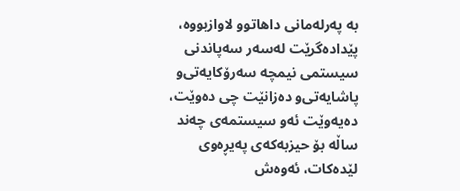به‌ په‌رله‌مانی‌ داهاتوو لاوازبووه‌، پێداده‌گرێت له‌سه‌ر سه‌پاندنی‌ سیستمی‌ نیمچه‌ سه‌رۆكایه‌تی‌‌و پاشایه‌تی‌‌و ده‌زانێت چی‌ ده‌وێت، ده‌یه‌وێت ئه‌و سیستمه‌ی‌ چه‌ند ساڵه‌ بۆ حیزبه‌كه‌ی‌ په‌یڕه‌وی‌ لێده‌كات، ئه‌وه‌ش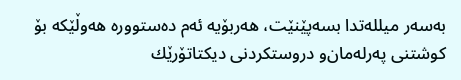به‌سه‌ر میلله‌تدا بسه‌پێنێت، هه‌ربۆیه‌ ئه‌م ده‌ستووره‌ هه‌وڵێكه‌ بۆ كوشتنی‌ په‌رله‌مان‌و دروستكردنی‌ دیكتاتۆرێك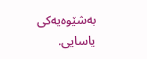به‌شێوه‌یه‌كی‌ یاسایی‌.